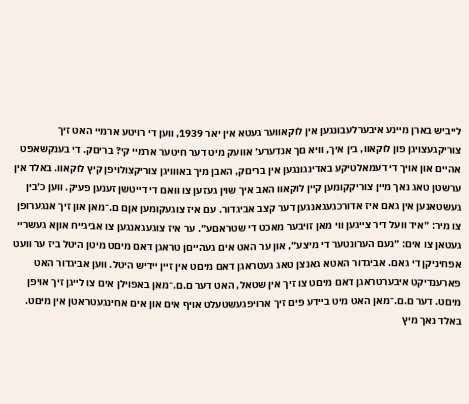לייביש בארן מײנע איבערלעבונגען אין לוקאװער געטא אין יאר 1939, װען די רויטע ארמײ האט זיך צוריקגעצויגן פון לוקאװ, בין איך, װיא םך אנדערע׳ אװעק מיט דער חיטער ארמיי קי? בריםק. די בענקשאפט אהײם און אויך די דעמאלטיקע באדינגונגען אין בריםק, האבן מיך באוװיגן צוריקצולויפן קיץ לוקאװ. באלד אין ערשטן טאג נאך מײן צוריקקומען קײן לוקאװ האב איך שוין געזען צו װאם די דײטשן זענען פעיק. װען כ׳בין געשטאנען אין גאם איז אדורכגעגאנגען דער קצב אביגדור. עם איז צוגעקומען אןם ם.־מאן און זיך אנגערופן צו מיר: ״איד װעל דיר צײגען װי מאן זויבער מאכט די שטראםע״. ער איז צוגעגאנגען צו אביגײח אוןא געשרײ געטאן צו אים: ״נעם הערונטער די מיצע״, און ער האט אים געהײםן טראגן דאם מיםט מיטן היטל ביז ער װעט אפחיניקן די גאם. אביגדור האטא גאנצן טאג געטראגן דאם מיםט אין זײן ײדיש היטל. װען אביגדור האט פארענדיקט איבערטראגן דאם מיםט צו זיך אין שטאל, האט דער ם.ם.־מאן באפוילן אים צו לײגן זיך אויפן מיםט. דער ם.ם.־מאן האט מיט בײדע פים זיך ארויפגעשטעלט אויף אים און אים אחינגעטראטן אין מיםט.
באלד נאך מיץ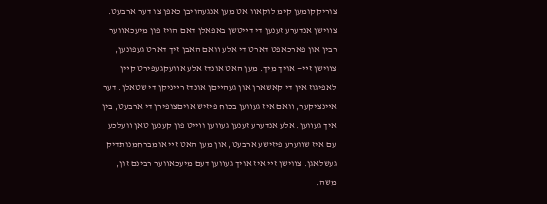צוריקקומען קימ לוקאװ אט מען אנגעהויבן כאפן צו דער ארבעט. צװישן אנדערע זענען די דײטשן באפאלן דאם הויז פון מיעכאװער רבין און פארכאפט דארט די אלע װאם האבן זיך דארט געפונען, צװישן זײ— אויך מיך. מען האט אונדז אלע אװעקגעפירט קײן לאפיגוז אין די קאשארן און געהײםן אונדז רײניקן די שטאלן. דער אײנציקער, װאם איז געװען בכוח פיזיש אויםצופירן די ארבעט, בין איך געװען. אלע אנדערע זענען געװען וױיט פון קענען טאן װעלכע עם איז שװערע פיזישע ארבעט, און מען האט זײ אומברחמנותדיק געשלאגן. צװישן זײ איז אויך געװען דעם מיעכאװער רבינם זון, משה.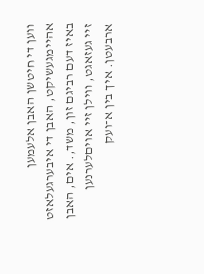װען די חיטשן האבן אלעמען אהײמגעשיקט, האבן די איבערגעלאזט באיז דעם רביגם זון, משד,. אים, האבן זײ געזאגט, װילן זײ אויםלערנען ארבעטן. איך בין א־ועק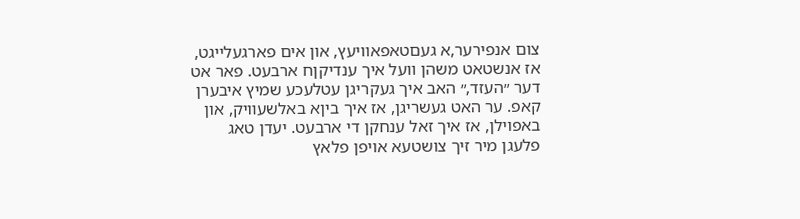צום אנפירער,א געםטאפאװיעץ, און אים פארגעלײגט, אז אנשטאט משהן װעל איך ענדיקןח ארבעט. פאר אט דער ״העזד,״ האב איך געקריגן עטלעכע שמיץ איבערן קאפ. ער האט געשריגן, אז איך ביןא באלשעװיק, און באפוילן, אז איך זאל ענחקן די ארבעט. יעדן טאג פלעגן מיר זיך צושטעא אויפן פלאץ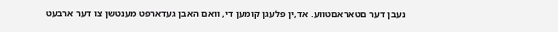נעבן דער םטאראםטװע. אד,ין פלעגן קומען די, װאם האבן געדארפט מענטשן צו דער ארבעט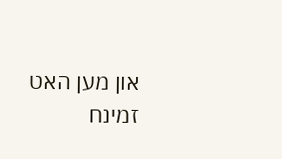און מען האט זמינח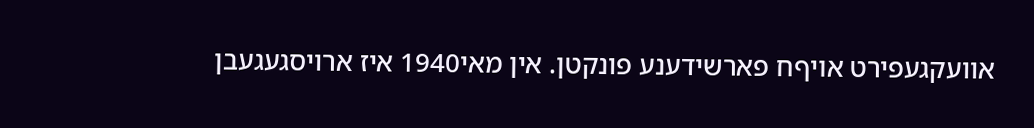אװעקגעפירט אױףח פארשידענע פונקטן. אין מאי1940 איז ארויסגעגעבן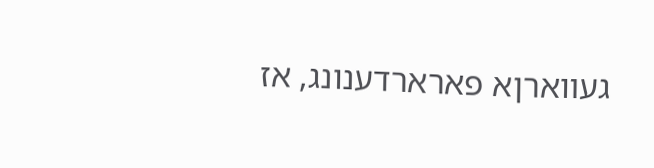געװארןא פארארדענונג, אז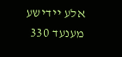אלע ײדישע מענעד 330